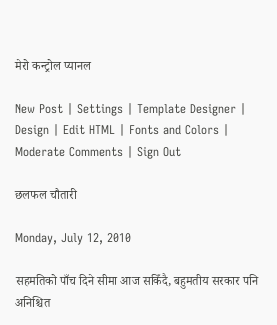मेरो कन्ट्रोल प्यानल

New Post | Settings | Template Designer | Design | Edit HTML | Fonts and Colors | Moderate Comments | Sign Out

छलफल चौतारी

Monday, July 12, 2010

सहमतिको पाँच दिने सीमा आज सकिँदै, बहुमतीय सरकार पनि अनिश्चित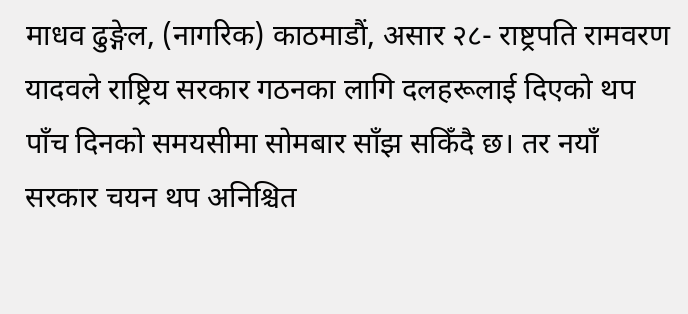माधव ढुङ्गेल, (नागरिक) काठमाडौं, असार २८- राष्ट्रपति रामवरण यादवले राष्ट्रिय सरकार गठनका लागि दलहरूलाई दिएको थप पाँच दिनको समयसीमा सोमबार साँझ सकिँदै छ। तर नयाँ सरकार चयन थप अनिश्चित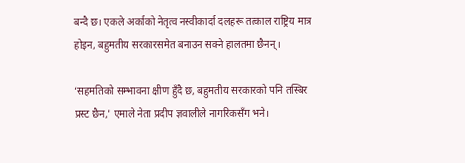बन्दै छ। एकले अर्काको नेतृत्व नस्वीकार्दा दलहरू तत्काल राष्ट्रिय मात्र होइन, बहुमतीय सरकारसमेत बनाउन सक्ने हालतमा छैनन्।

‘सहमतिको सम्भावना क्षीण हुँदै छ, बहुमतीय सरकारको पनि तस्बिर प्रस्ट छैन,' एमाले नेता प्रदीप ज्ञवालीले नागरिकसँग भने।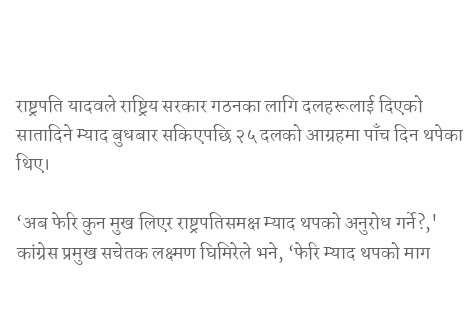राष्ट्रपति यादवले राष्ट्रिय सरकार गठनका लागि दलहरूलाई दिएको सातादिने म्याद बुधबार सकिएपछि २५ दलको आग्रहमा पाँच दिन थपेका थिए।

‘अब फेरि कुन मुख लिएर राष्ट्रपतिसमक्ष म्याद थपको अनुरोध गर्ने?,' कांग्रेस प्रमुख सचेतक लक्ष्मण घिमिरेले भने, ‘फेरि म्याद थपको माग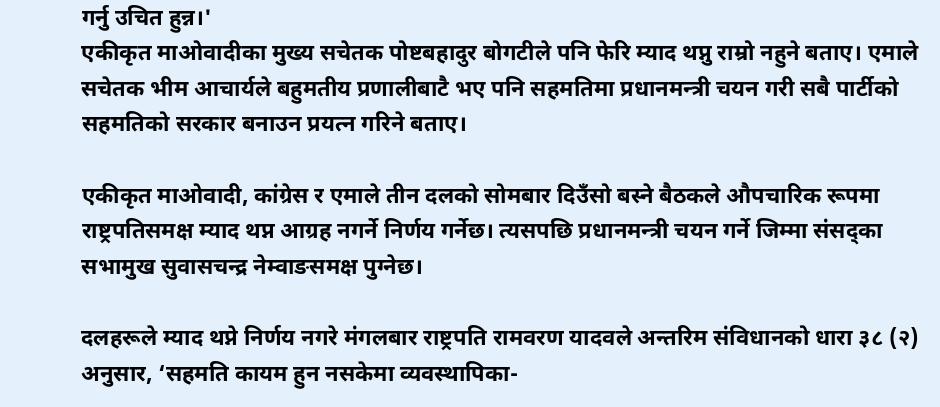गर्नु उचित हुन्न।'
एकीकृत माओवादीका मुख्य सचेतक पोष्टबहादुर बोगटीले पनि फेरि म्याद थप्नु राम्रो नहुने बताए। एमाले सचेतक भीम आचार्यले बहुमतीय प्रणालीबाटै भए पनि सहमतिमा प्रधानमन्त्री चयन गरी सबै पार्टीको सहमतिको सरकार बनाउन प्रयत्न गरिने बताए।

एकीकृत माओवादी, कांग्रेस र एमाले तीन दलको सोमबार दिउँसो बस्ने बैठकले औपचारिक रूपमा राष्ट्रपतिसमक्ष म्याद थप्न आग्रह नगर्ने निर्णय गर्नेछ। त्यसपछि प्रधानमन्त्री चयन गर्ने जिम्मा संसद्का सभामुख सुवासचन्द्र नेम्वाङसमक्ष पुग्नेछ।

दलहरूले म्याद थप्ने निर्णय नगरे मंगलबार राष्ट्रपति रामवरण यादवले अन्तरिम संविधानको धारा ३८ (२) अनुसार, ‘सहमति कायम हुन नसकेमा व्यवस्थापिका-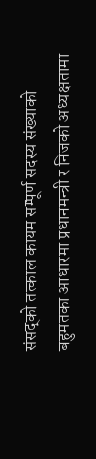संसद्को तत्काल कायम सम्पूर्ण सदस्य संख्याको बहुमतका आधारमा प्रधानमन्त्री र निजको अध्यक्षतामा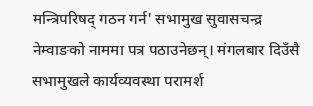मन्त्रिपरिषद् गठन गर्न' सभामुख सुवासचन्द्र नेम्वाङको नाममा पत्र पठाउनेछन्। मंगलबार दिउँसै सभामुखले कार्यव्यवस्था परामर्श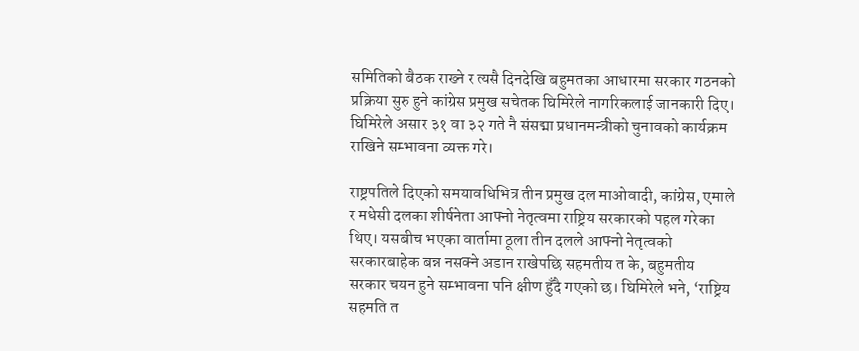समितिको बैठक राख्ने र त्यसै दिनदेखि बहुमतका आधारमा सरकार गठनको प्रक्रिया सुरु हुने कांग्रेस प्रमुख सचेतक घिमिरेले नागरिकलाई जानकारी दिए। घिमिरेले असार ३१ वा ३२ गते नै संसद्मा प्रधानमन्त्रीको चुनावको कार्यक्रम राखिने सम्भावना व्यक्त गरे।

राष्ट्रपतिले दिएको समयावधिभित्र तीन प्रमुख दल माओवादी, कांग्रेस, एमाले र मधेसी दलका शीर्षनेता आफ्नो नेतृत्वमा राष्ट्रिय सरकारको पहल गरेका थिए। यसबीच भएका वार्तामा ठूला तीन दलले आफ्नो नेतृत्वको सरकारबाहेक बन्न नसक्ने अडान राखेपछि सहमतीय त के, बहुमतीय सरकार चयन हुने सम्भावना पनि क्षीण हुँदै गएको छ। घिमिरेले भने, ‘राष्ट्रिय सहमति त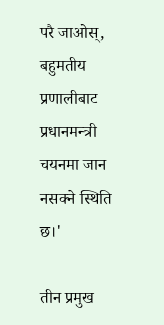परै जाओस्, बहुमतीय प्रणालीबाट प्रधानमन्त्री चयनमा जान नसक्ने स्थिति छ।'

तीन प्रमुख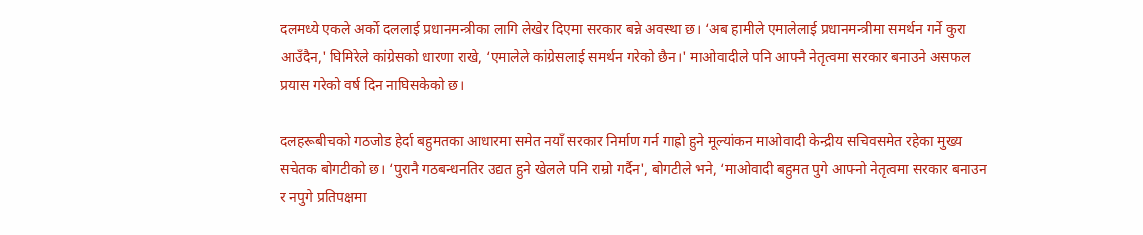दलमध्ये एकले अर्को दललाई प्रधानमन्त्रीका लागि लेखेर दिएमा सरकार बन्ने अवस्था छ। ‘अब हामीले एमालेलाई प्रधानमन्त्रीमा समर्थन गर्ने कुरा आउँदैन,' घिमिरेले कांग्रेसको धारणा राखे, ‘एमालेले कांग्रेसलाई समर्थन गरेको छैन।' माओवादीले पनि आफ्नै नेतृत्वमा सरकार बनाउने असफल प्रयास गरेको वर्ष दिन नाघिसकेको छ।

दलहरूबीचको गठजोड हेर्दा बहुमतका आधारमा समेत नयाँ सरकार निर्माण गर्न गाह्रो हुने मूल्यांकन माओवादी केन्द्रीय सचिवसमेत रहेका मुख्य सचेतक बोगटीको छ। ‘पुरानै गठबन्धनतिर उद्यत हुने खेलले पनि राम्रो गर्दैन', बोगटीले भने, ‘माओवादी बहुमत पुगे आफ्नो नेतृत्वमा सरकार बनाउन र नपुगे प्रतिपक्षमा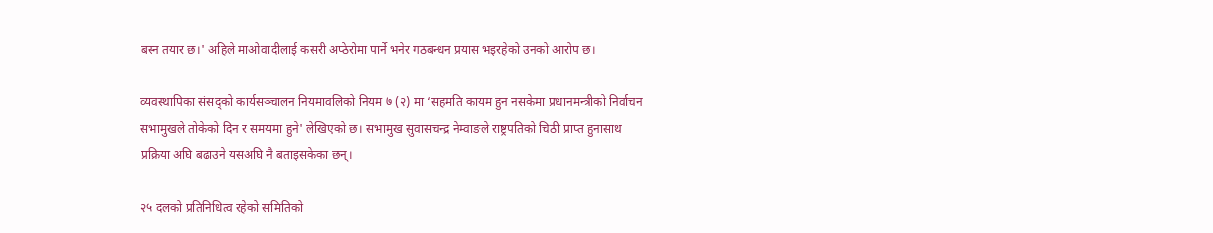बस्न तयार छ।' अहिले माओवादीलाई कसरी अप्ठेरोमा पार्ने भनेर गठबन्धन प्रयास भइरहेको उनको आरोप छ।

व्यवस्थापिका संसद्को कार्यसञ्चालन नियमावलिको नियम ७ (२) मा ‘सहमति कायम हुन नसकेमा प्रधानमन्त्रीको निर्वाचन सभामुखले तोकेको दिन र समयमा हुने' लेखिएको छ। सभामुख सुवासचन्द्र नेम्वाङले राष्ट्रपतिको चिठी प्राप्त हुनासाथ प्रक्रिया अघि बढाउने यसअघि नै बताइसकेका छन्।

२५ दलको प्रतिनिधित्व रहेको समितिको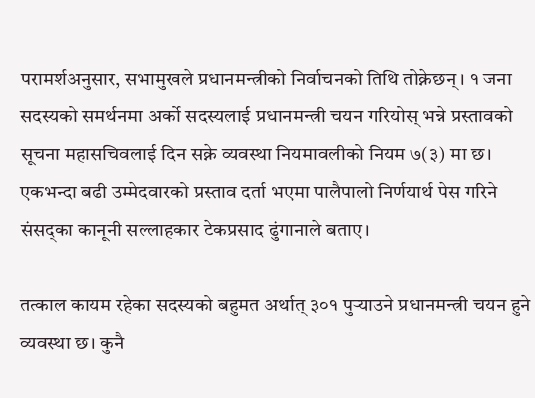परामर्शअनुसार, सभामुखले प्रधानमन्त्रीको निर्वाचनको तिथि तोक्नेछन्। १ जना सदस्यको समर्थनमा अर्को सदस्यलाई प्रधानमन्त्री चयन गरियोस् भन्ने प्रस्तावको सूचना महासचिवलाई दिन सक्ने व्यवस्था नियमावलीको नियम ७(३) मा छ। एकभन्दा बढी उम्मेदवारको प्रस्ताव दर्ता भएमा पालैपालो निर्णयार्थ पेस गरिने संसद्का कानूनी सल्लाहकार टेकप्रसाद ढुंगानाले बताए।

तत्काल कायम रहेका सदस्यको बहुमत अर्थात् ३०१ पुर्‍याउने प्रधानमन्त्री चयन हुने व्यवस्था छ। कुनै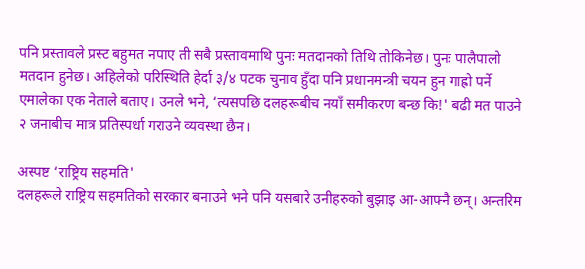पनि प्रस्तावले प्रस्ट बहुमत नपाए ती सबै प्रस्तावमाथि पुनः मतदानको तिथि तोकिनेछ। पुनः पालैपालो मतदान हुनेछ। अहिलेको परिस्थिति हेर्दा ३/४ पटक चुनाव हुँदा पनि प्रधानमन्त्री चयन हुन गाह्रो पर्ने एमालेका एक नेताले बताए। उनले भने, ‘त्यसपछि दलहरूबीच नयाँ समीकरण बन्छ कि!' बढी मत पाउने २ जनाबीच मात्र प्रतिस्पर्धा गराउने व्यवस्था छैन।

अस्पष्ट ‘राष्ट्रिय सहमति'
दलहरूले राष्ट्रिय सहमतिको सरकार बनाउने भने पनि यसबारे उनीहरुको बुझाइ आ-आफ्नै छन्। अन्तरिम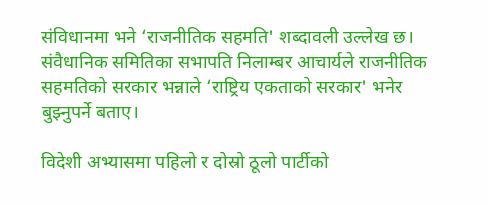संविधानमा भने ‘राजनीतिक सहमति' शब्दावली उल्लेख छ। संवैधानिक समितिका सभापति निलाम्बर आचार्यले राजनीतिक सहमतिको सरकार भन्नाले ‘राष्ट्रिय एकताको सरकार' भनेर बुझ्नुपर्ने बताए।

विदेशी अभ्यासमा पहिलो र दोस्रो ठूलो पार्टीको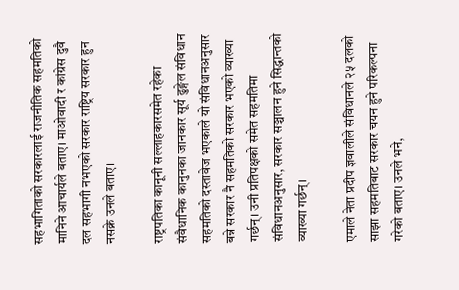सहभागिताको सरकारलाई राजनीतिक सहमतिको मानिने आचार्यले बताए। माओवादी र कांग्रेस दुवै दल सहभागी नभएको सरकार राष्ट्रिय सरकार हुन नसक्ने उनले बताए।

राष्ट्रपतिका कानूनी सल्लाहकारसमेत रहेका संवैधानिक कानुनका जानकार सूर्य ढुङ्गेल संविधान सहमतिको दस्तावेज भएकाले यो संविधानअनुसार बन्ने सरकार नै सहमतिको सरकार भएको व्याख्या गर्छन्। उनी प्रतिपक्षको समेत सहमतिमा संविधानअनुसार, सरकार सञ्चालन हुने सिद्धान्तको व्याख्या गर्छन्।

एमाले नेता प्रदीप ज्ञवालीले संविधानले २५ दलको साझा सहमतिबाट सरकार चयन हुने परिकल्पना गरेको बताए। उनले भने,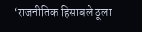‘राजनीतिक हिसाबले ठूला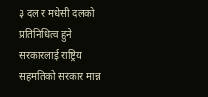३ दल र मधेसी दलको प्रतिनिधित्व हुने सरकारलाई राष्ट्रिय सहमतिको सरकार मान्न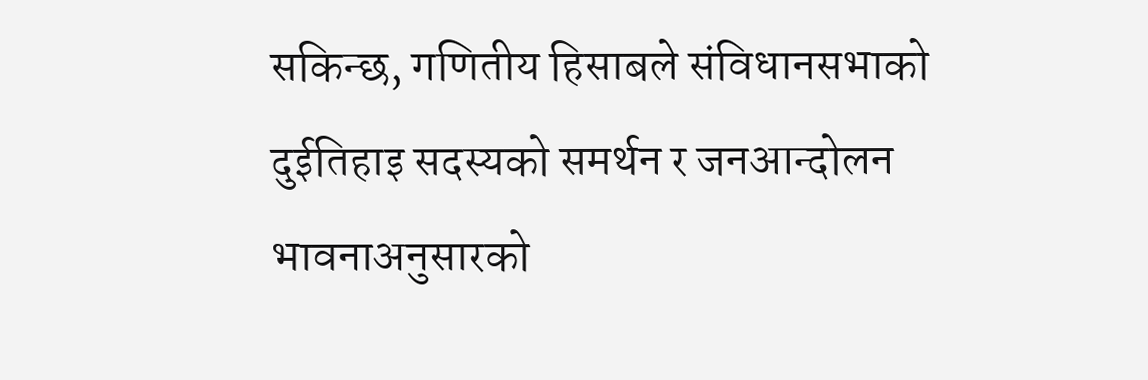सकिन्छ, गणितीय हिसाबले संविधानसभाको दुईतिहाइ सदस्यको समर्थन र जनआन्दोलन भावनाअनुसारको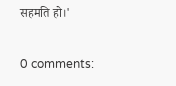सहमति हो।'

0 comments: